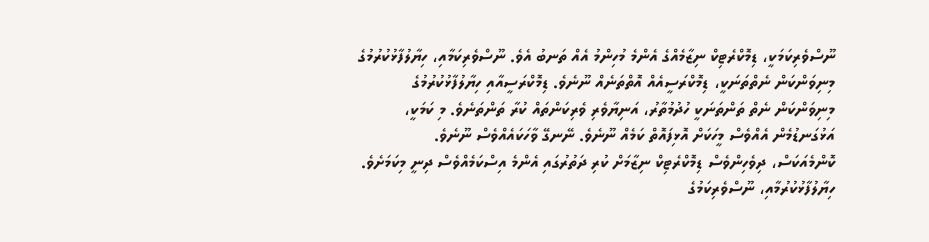ނޫސްވެރިކަމަކީ، ޑިމޮކްރެޓިކް ނިޒާމެއްގެ އެންމެ މުހިންމު އެއް ތަނބު އެވެ. ނޫސްވެރިކަމާއި، ހިޔާލުފާޅުކުރުމުގެ މިނިވަންކަން ނެތްތަނަކީ، ޑިމޮކްރަސީއެއް އޮތްތަނެއް ނޫނެވެ. ޑިމޮކްރަސީއާއި ހިޔާލުފާޅުކުރުމުގެ މިނިވަންކަން ނެތް ތަންތަނަކީ ހުދުމުތާރު، އަނިޔާވެރި ވެރިކަންތައް ކުރާ ތަންތަނެވެ. މި ކަމަކީ، އަޅުގަނޑުމެން އެއްވެސް މީހަކަށް އޮޅިފައޮތް ކަމެއް ނޫނެވެ. ނޭނގޭ ވާހަކައެއްވެސް ނޫނެވެ.
ކޮންމެއަކަސް، ދިވެހިންވެސް ޑިމޮކްރެޓިކް ނިޒާމަށް ކުރި ދަތުރުގައި އެންމެ އިސްކަމެއްވެސް ދިނީ މިކަމަށެވެ. ހިޔާލުފާޅުކުރުމާއި، ނޫސްވެރިކަމުގެ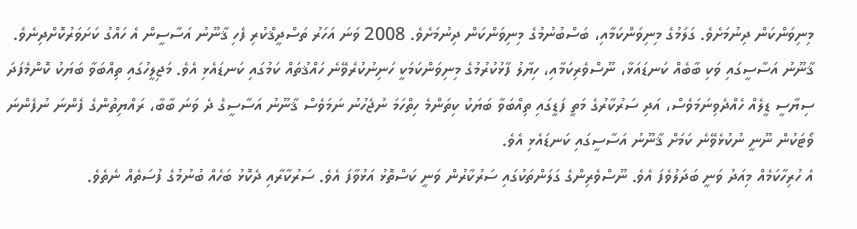މިނިވަންކަން ދިނުމަށެވެ. ގަލަމުގެ މިނިވަންކަމާއި، ބަސްބުނުމުގެ މިނިވަންކަން ދިނުމަށެވެ. 2008 ވަނަ އަހަރު ތަސްދީޤްކުރި ފެހި ޤާނޫނު އަސާސީން އެ ހައްގު ކަށަވަރުކޮށްދިނެވެ. ޤާނޫނު އަސާސީގައި ވަކި ބާބެއް ކަނޑައަޅާ، ނޫސްވެރިކަމާއި، ހިޔާލު ފާޅުކުރުމުގެ މިނިވަންކަމަކީ ހަނިނުކުރެވޭނެ ހައްޤުތައް ކަމުގައި ކަނޑައެޅި އެވެ. މަޖިލީހުގައި ތިއްބަވާ ބަޔަކު ކޮންމެފަދަ ސިޔާސީ ޑީލެއް ހެއްދެވިނަމަވެސް، އަދި ސަރުކާރުގެ މަތީ ފަޑީގައި ތިއްބަވާ ބަޔަކު ކިތަންމެ ހިތްހަމަ ނުޖެހުނު ނަމަވެސް ޤާނޫނު އަސާސީގެ ދެ ވަނަ ބާބާ، ރައްޔިތުންގެ ފެންނަ ނުފެންނަ ވޯޓަކުން ނޫނީ ނުކުޅެވޭނެ ކަމަށް ޤާނޫނު އަސާސީގައި ކަނޑައެޅި އެވެ.
އެ ހުރިހާކަމެއް މިއަދު ވަނީ ބަދަލުވެފަ އެވެ. ނޫސްވެރިންގެ ގަލަންތަކުގައި ސަރުކާރުން ވަނީ ކަސްތޮޅު އަޅުވާފަ އެވެ. ސަރުކާރާއި ދެކޮޅު ބަހެއް ބުނުމުގެ ފުސަތެއް ނެތެވެ.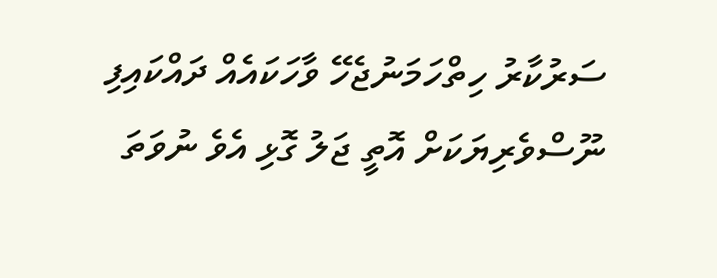ސަރުކާރު ހިތްހަމަނުޖެހޭ ވާހަކައެއް ދައްކައިފި ނޫސްވެރިޔަކަށް އޮތީ ޖަލު ގޮޅި އެވެ ނުވަތަ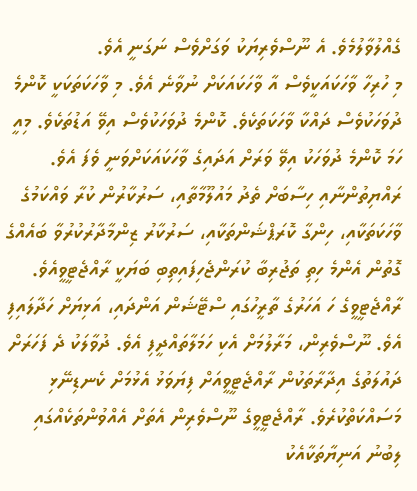ގެއްލުވާލުމެވެ. އެ ނޫސްވެރިޔަކު ވަގަށްވެސް ނަގަނީ އެވެ.
މި ހުރިހާ ވާހަކައަކީވެސް އާ ވާހަކައަކަށް ނުވާނެ އެވެ. މި ވާހަކަތަކަކީ ކޮންމެ ދުވަހަކުވެސް ދައްކާ ވާހަކަތަކެވެ. ކޮންމެ ދުވަހަކުވެސް އިވޭ އަޑުތަކެވެ. މިއީ ހަމަ ކޮންމެ ދުވަހަކު އިވޭ ވަރަށް އަދައިގެ ވާހަކައަކަށްވަނީ ވެފަ އެވެ.
ރައްޔިތުންނާއި ހިސާބަށް ތެދު މައުލޫމާތާއި، ސަރުކާރުން ކުރާ ވައްކަމުގެ ވާހަކަތަކާއި، ހިންގާ ކޮރަޕްޝަންތަކާއި، ސަރުކާރު ޒިންމާދާރުކުރުވާ ބައެއްގެ ގޮތުން އެންމެ ހިތި ތަޖުރިބާ ކުރަންޖެހިފައިތިބި ބަޔަކީ ރާއްޖެޓީވީއެވެ. ރާއްޖެޓީވީގެ ހަ އަހަރުގެ ތާރީހުގައި ސްޓޭޝަން އަންދައި، އަޅިޔަށް ހަދާލައިފި އެވެ. ނޫސްވެރިން، މަރާލުމަށް އެކި ހަމަލާތައްދީފި އެވެ. ދުވާލަކު ދެ ފަހަރަށް ދައުލަތުގެ އިދާރާތަކުން ރާއްޖެޓީވީއަށް ފިޔަވަޅު އެޅުމަށް ކެނޑިނޭޅި މަސައްކަތްކުރެވެ. ރާއްޖެޓީވީގެ ނޫސްވެރިން އެތަށް އެއްވުންތަކެއްގައި ލިބުނު އަނިޔާތަކާއެކު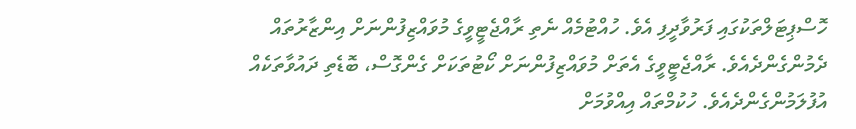ހޮސްޕިޓަލްތަކުގައި ފަރުވާދީފި އެވެ. ހުއްޓުމެއް ނެތި ރާއްޖެޓީވީގެ މުވައްޒިފުންނަށް އިންޒާރުތައް ދެމުންގެންދެއެވެ. ރާއްޖެޓީވީގެ އެތަށް މުވައްޒިފުންނަށް ކޯޓުތަކަށް ގެންގޮސް، ބޮޑެތި ދައުވާތަކެއް އުފުލަމުންގެންދެއެވެ. ހުކުމްތައް އިއްވުމަށް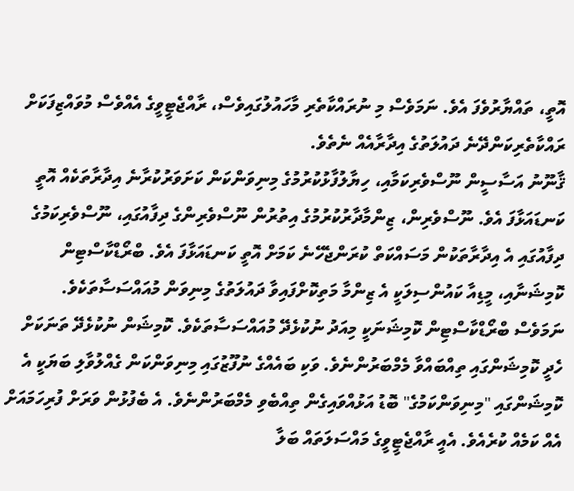އޮތީ، ތައްޔާރުވެފަ އެވެ. ނަމަވެސް މި ނުރައްކާތެރި މާހައުލުގައިވެސް، ރާއްޖެޓީވީގެ އެއްވެސް މުވައްޒިފަކަށް ރައްކާތެރިކަންދޭނެ ދައުލަތުގެ އިދާރާއެއް ނެތެވެ.
ޤާނޫނު އަސާސީން ނޫސްވެރިކަމާއި، ހިޔާލުފާޅުކުރުމުގެ މިނިވަންކަން ކަށަވަރުކުރާނެ އިދާރާތަކެއް އޮތީ ކަނޑައަޅާފަ އެވެ. ނޫސްވެރިން، ޒިންމާދާރުކުރުމުގެ އިތުރުން ނޫސްވެރިންގެ ދިފާއުގައި، ނޫސްވެރިކަމުގެ ދިފާއުގައި އެ އިދާރާތަކުން މަސައްކަތް ކުރަންޖެހޭނެ ކަމަށް އޮތީ ކަނޑައަޅާފަ އެވެ. ބްރޯޑްކާސްޓިން ކޮމިޝަނާއި، މީޑިއާ ކައުންސިލަކީ އެ ޒިންމާ މަތިކޮށްފައިވާ ދައުލަތުގެ މިނިވަން މުއައްސަސާތަކެވެ.
ނަމަވެސް ބްރޯޑްކާސްޓިން ކޮމިޝަނަކީ މިއަދު ނުކުޅެދޭ މުއައްސަސާތަކެވެ. ކޮމިޝަން ނުކުޅެދޭ ތަނަކަށް ހެދީ ކޮމިޝަންގައި ތިއްބައްވާ މެމްބަރުންނެވެ. ވަކި ބައެއްގެ ނުފޫޒުގައި މިނިވަންކަން ގެއްލުވާލި ބަޔަކީ އެ ކޮމިޝަންގައި "މިނިވަންކަމުގެ" ބޮޑު އަޅުއްވައިގެން ތިއްބެވި މެމްބަރުންނެވެ. އެ ބެފުޅުން ވަރަށް ފުރިހަމައަށް އެއް ކަމެއް ކުރެއެވެ. އެއީ ރާއްޖެޓީވީގެ މައްސަލަތައް ބަލާ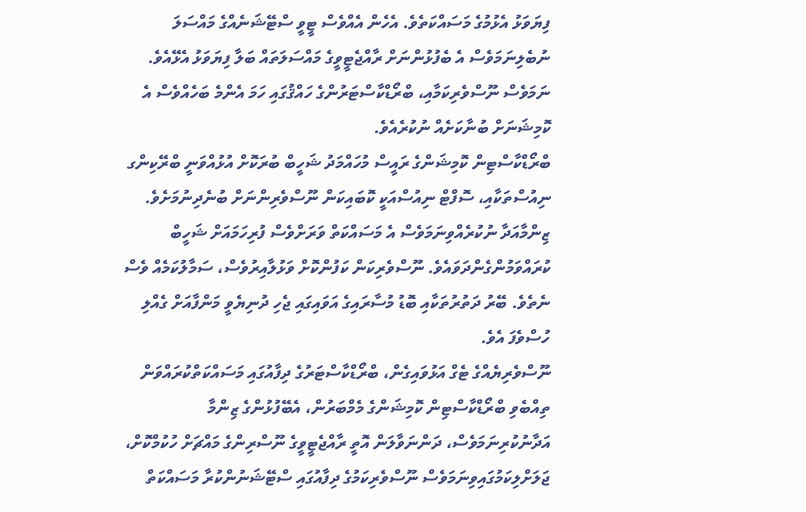ފިޔަވަޅު އެޅުމުގެ މަސައްކަތެވެ. އެހެން އެއްވެސް ޓީވީ ސްޓޭޝަނެއްގެ މައްސަލަ ނުބެލިނަމަވެސް އެ ބެފުޅުންނަށް ރާއްޖެޓީވީގެ މައްސަލަތައް ބަލާ ފިޔަވަޅު އެޅޭއެވެ. ނަމަވެސް ނޫސްވެރިކަމާއި، ބްރޯޑްކާސްޓަރުންގެ ހައްޤުގައި ހަމަ އެންމެ ބަހެއްވެސް އެ ކޮމިޝަނަށް ބުނާކަށެއް ނުކުރެއެވެ.
ބްރޯޑްކާސްޓިން ކޮމިޝަންގެ ރައީސް މުހައްމަދު ޝަހީބް ބުރަކޮށް އުޅުއްވަނީ ބްރޭކިންގ ނިއުސްތަކާއި، ސޮފްޓް ނިއުސްއަކީ ކޮބައިކަން ނޫސްވެރިންނަށް ބުނެދިނުމަށެވެ. ޒިންމާއަދާ ނުކުރެއްވިނަމަވެސް އެ މަސައްކަތް ވަރަށްވެސް ފުރިހަމައަށް ޝަހީބް ކުރައްވަމުންގެންދަވައެވެ. ނޫސްވެރިކަން ކަފުންކޮށް ވަޅުލާއިރުވެސް، ސަމާލުކަމެއް ވެސް ނެތެވެ. ބޭރު ދަތުރުތަކާއި ބޮޑު މުސާރައިގެ އަވައިގައި ޖެހި ދުނިޔެވީ މަންފާއަށް ގެއްލި ހުސްވެފަ އެވެ.
ނޫސްވެރިޔެއްގެ ޓެގް އަޅުވައިގެން، ބްރޯޑްކާސްޓަރުގެ ދިފާއުގައި މަސައްކަތްކުރައްވަން ތިއްބެވި ބްރޯޑްކާސްޓިން ކޮމިޝަންގެ މެމްބަރުން، އެބޭފުޅުންގެ ޒިންމާ އަދާނުކުރިނަމަވެސް، ދަންނަވާލަން އޮތީ ރާއްޖެޓީވީގެ ނޫސްރިންގެ މައްޗަށް ހުކުމްކޮށް، ޖަލަށްލިކަމުގައިވިނަމަވެސް ނޫސްވެރިކަމުގެ ދިފާއުގައި ސްޓޭޝަނުންކުރާ މަސައްކަތް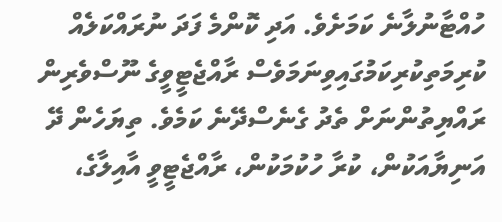ހުއްޓާނުލާނެ ކަމަށެވެ. އަދި ކޮންމެ ފަދަ ނުރައްކަލެއް ކުރިމަތިކުރިކަމުގައިވިނަމަވެސް ރާއްޖެޓީވީގެ ނޫސްވެރިން ރައްޔިތުންނަށް ތެދު ގެނެސްދޭނެ ކަމެވެ. ތިޔަހެން ދޭ އަނިޔާއަކުން، ކުރާ ހުކުމަކުން، ރާއްޖެޓީވީ އާއިލާގެ،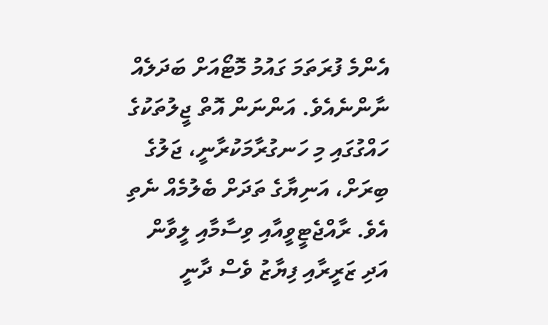އެންމެ ފުރަތަމަ ގައުމު މޮޓޯއަށް ބަދަލެއް ނާންނެއެވެ. އަންނަން އޮތް ޖީލުތަކުގެ ހައްގުގައި މި ހަނގުރާމަކުރާނީ، ޖަލުގެ ބިރަށް، އަނިޔާގެ ތަދަށް ބެލުމެއް ނެތި އެވެ. ރާއްޖެޓީވީއާއި ވިސާމާއި ލީވާން އަދި ޒަރީރާއި ފިޔާޒު ވެސް ދާނީ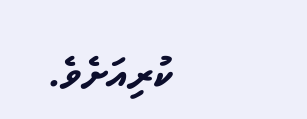ކުރިއަށެވެ.